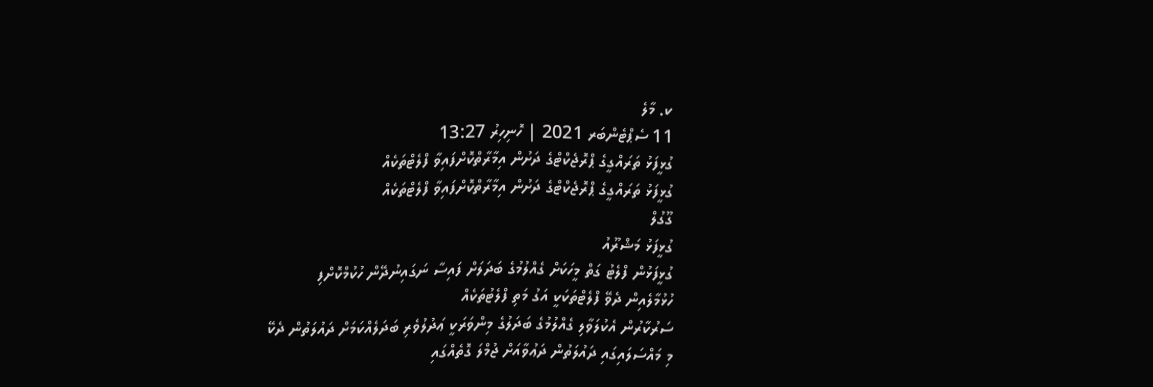ކ. މާލެ
11 ސެޕްޓެންބަރ 2021 | ހޮނިހިރު 13:27
ގުޅީފަޅު ތަރައްގީގެ ޕްރޮޖެކްޓްގެ ދަށުން އިމާރާތްކޮށްފައިވާ ފްލެޓްތަކެއް
ގުޅީފަޅު ތަރައްގީގެ ޕްރޮޖެކްޓްގެ ދަށުން އިމާރާތްކޮށްފައިވާ ފްލެޓްތަކެއް
ގޫގުލް
ގުޅީފަޅު މަޝްރޫއު
ގުޅީފަޅުން ފްލެޓު ގަތް މީހަކަށް ގެއްލުމުގެ ބަދަލަށް ފައިސާ ނަގައިނުދޭން ހުކުމްކޮށްފި
ހުޅުމާލެއިން ދެވޭ ފްލެޓްތަކަކީ އަގު މަތި ފްލެޓުތަކެއް
ސަރުކާރުން އެކުލަވާލި ގެއްލުމުގެ ބަދަލުގެ މިންވަރަކީ ޢަދުލުވެރި ބަދަލެއްކަމަށް ދައުލަތުން ދެކޭ
މި މައްސަލައިގައި ދައުލަތުން ދަޢުވާއަށް ޖުމްލަ ގޮތެއްގައި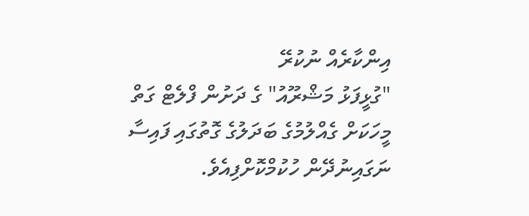އިންކާރެއް ނުކުރޭ
"ގުޅީފަޅު މަޝްރޫއު" ގެ ދަށުން ފްލެޓް ގަތް މީހަކަށް ގެއްލުމުގެ ބަދަލުގެ ގޮތުގައި ފައިސާ ނަގައިނުދޭން ހުކުމްކޮށްފިއެވެ.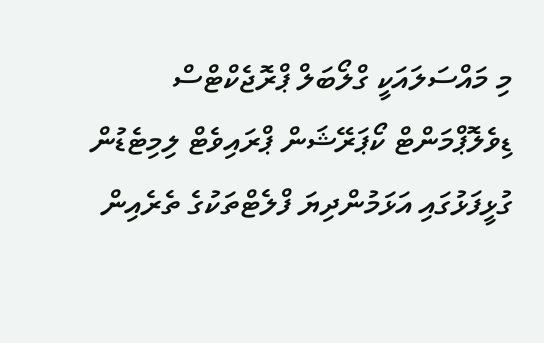މި މައްސަލައަކީ ގްލޯބަލް ޕްރޮޖެކްޓްސް ޑިވެލޮޕްމަންޓް ކޯޕަރޭޝަން ޕްރައިވެޓް ލިމިޓެޑުން ގުޅީފަޅުގައި އަޅަމުންދިޔަ ފްލެޓްތަކުގެ ތެރެއިން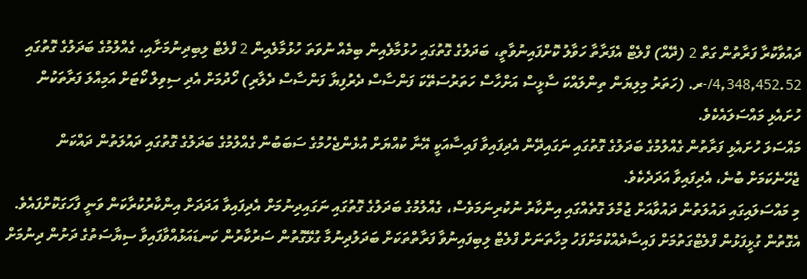ދައުވާކުރާ ފަރާތުން ގަތް 2 (ދޭއް) ފްލެޓް އެފަރާތާ ހަވާލު ކޮށްފައިނުވާތީ، ބަދަލުގެ ގޮތުގައި ހުޅުމާލެއިން ބިމެއް ނުވަތަ ހުޅުމާލެއިން 2 ފްލެޓް ލިބިދިނުމަށާއި، ގެއްލުމުގެ ބަދަލުގެ ގޮތުގައި 4,348,452.52/-ރ. (ހަތަރު މިލިޔަން ތިންލައްކަ ސާޅީސް އަށްހާސް ހަތަރުސަތޭކަ ފަންސާސް ދެރުފިޔާ ފަންސާސް ދެލާރި) ހޯދުމަށް އެދި ސިވިލް ކޯޓަށް އަމިއްލަ ފަރާތަކުން ހުށައެޅި މައްސަލައެކެވެ.
މައްސަލަ ހުށައެޅި ފަރާތުން ގެއްލުމުގެ ބަދަލުގެ ގޮތުގައި ނަގައިދޭން އެދިފައިވާ ފައިސާއަކީ އޭނާ ކުއްޔަށް އުޅެންޖެހުމުގެ ސަބަބުން ގެއްލުމުގެ ބަދަލުގެ ގޮތުގައި ދައުލަތުން ދައްކަން ޖެހޭނެކަމަށް ބުނެ، އެދިފައިވާ އަދަދެކެވެ.
މި މައްސަލައިގައި ދައުލަތުން ދައުވާއަށް ޖުމްލަ ގޮތެއްގައި އިންކާރު ނުކުރިނަމަވެސް، ގެއްލުމުގެ ބަދަލުގެ ގޮތުގައި ނަގައިދިނުމަށް އެދިފައިވާ އަދަދަށް އިންކާރުކުރާކަން ވަނީ ފާހަގަކޮށްފައެވެ. އެގޮތުން ގުޅީފަޅުން ފްލެޓްގަތުމަށް ފައިސާދެއްކުމަށްފަހު މިހާތަނަށް ފްލެޓް ލިބިފައިނުވާ ފަރާތްތަކަށް ބަދަލުދިނުމާ ގުޅޭގޮތުން ސަރުކާރުން ކަނޑައަޅުއްވާފައިވާ ސިޔާސަތުގެ ދަށުން ދިނުމަށް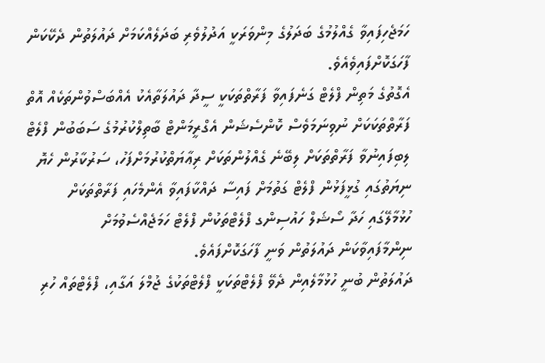ހަމަޖެހިފައިވާ ގެއްލުމުގެ ބަދަލުގެ މިންވަރަކީ އަދުލުވެރި ބަދަލެއްކަމަށް ދައުލަތުން ދެކޭކަން ފާހަގަކޮށްފައިވެއެވެ.
އެގޮތުގެ މަތިން ފްލެޓް ގަނެފައިވާ ފަރާތްތަކަކީ ސީދާ ދައުލަތާއެކު އެއްބަސްވުންތަކެއް އޮތް ފަރާތްތަކަކަށް ނުވިނަމަވެސް ކޮންސެޝަން އެގްރީމަންޓް ބާތިލްކުރުމުގެ ސަބަބުން ފްލެޓް ލިބިފައިނުވާ ފަރާތްތަކަށް ލިބޭނެ ގެއްލުންތަކަށް ރިޢާޔަތްކުރުމަށްފަހު، ސަރުކާރުން ހެޔޮ ނިޔަތުގައި ގުޅީފަޅުން ފްލެޓް ގަތުމަށް ފައިސާ ދައްކާފައިވާ އެންމެހައި ފަރާތްތަކަށް ހުޅުމާލޭގައި ހަދާ ސޯޝަލް ހައުސިންގ ފްލެޓްތަކުން ފްލެޓް ހަމަޖެއްސެވުމަށް ނިންމާފައިވާކަން ދައުލަތުން ވަނީ ފާހަގަކޮށްފައެވެ.
ދައުލަތުން ބުނީ ހުޅުމާލެއިން ދެވޭ ފްލެޓްތަކަކީ ފްލެޓްތަކުގެ ޖުމްލަ އަގާއި، ފްލެޓްތައް ހުރި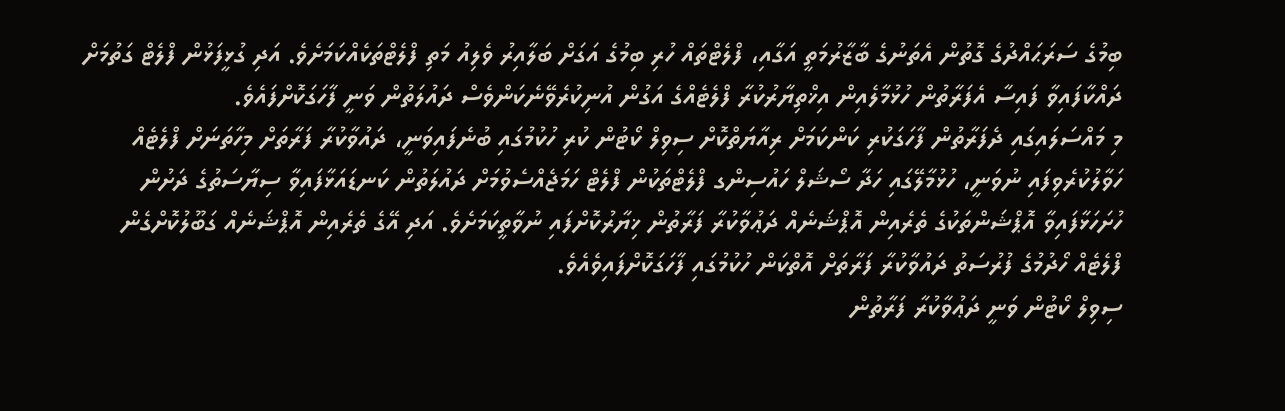ބިމުގެ ސަރަޙައްދުގެ ގޮތުން އެތަނުގެ ބާޒާރުމަތީ އަގާއި، ފްލެޓްތައް ހުރި ބިމުގެ އަގަށް ބަލާއިރު ވެލިއު މަތި ފްލެޓްތަކެއްކަމަށެވެ. އަދި ގުޅީފަޅުން ފްލެޓް ގަތުމަށް ދައްކާފައިވާ ފައިސާ އެފަރާތުން ހުޅުމާލެއިން އިޚްތިޔާރުކުރާ ފްލެޓެއްގެ އަގުން އުނިކުރެވޭނެކަންވެސް ދައުލަތުން ވަނީ ފާހަގަކޮށްފައެވެ.
މި މައްސަލައިގައި ދެފަރާތުން ފާހަގަކުރި ކަންކަމަށް ރިއާޔަތްކޮށް ސިވިލް ކޯޓުން ކުރި ހުކުމުގައި ބުނެފައިވަނީ، ދައުވާކުރާ ފަރާތަށް މިހާތަނަށް ފްލެޓެއް ހަވާލުކުރެވިފައި ނުވަނީ، ހުޅުމާލޭގައި ހަދާ ސޯޝަލް ހައުސިންގ ފްލެޓްތަކުން ފްލެޓް ހަމަޖެއްސެވުމަށް ދައުލަތުން ކަނޑައަޅާފައިވާ ސިޔާސަތުގެ ދަށުން ހުށަހަޅާފައިވާ އޮޕްޝަންތަކުގެ ތެރެއިން އޮޕްޝަނެއް ދަޢުވާކުރާ ފަރާތުން ޚިޔާރުކޮށްފައި ނުވާތީކަމަށެވެ. އަދި އޭގެ ތެރެއިން އޮޕްޝަނެއް ގަބޫލުކޮށްގެން ފްލެޓެއް ހޯދުމުގެ ފުރުސަތު ދައުވާކުރާ ފަރާތަށް އޮތްކަން ހުކުމުގައި ފާހަގަކޮށްފައިވެއެވެ.
ސިވިލް ކޯޓުން ވަނީ ދަޢުވާކުރާ ފަރާތުން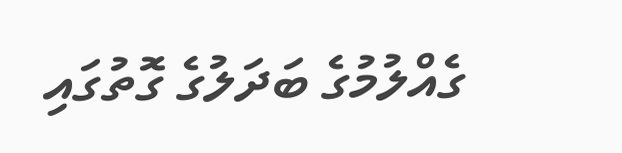ގެއްލުމުގެ ބަދަލުގެ ގޮތުގައި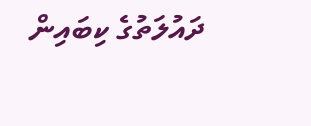ދައުލަތުގެ ކިބައިން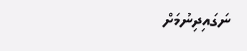ނަގައިދިނުމަށް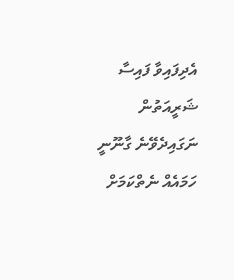އެދިފައިވާ ފައިސާ ޝަރީއަތުން ނަގައިދެވޭނެ ގާނޫނީ ހަމައެއް ނެތްކަމަށް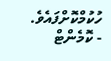ހުކުމްކޮށްފައެވެ.
- ކޮމެންޓް